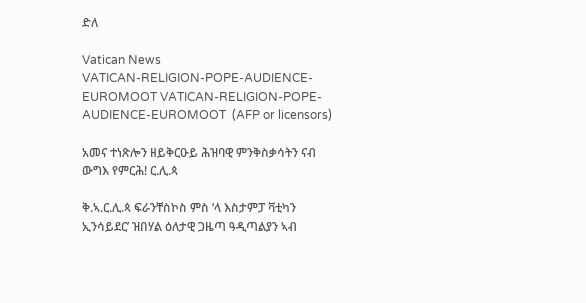ድለ

Vatican News
VATICAN-RELIGION-POPE-AUDIENCE-EUROMOOT VATICAN-RELIGION-POPE-AUDIENCE-EUROMOOT  (AFP or licensors)

አመና ተነጽሎን ዘይቅርዑይ ሕዝባዊ ምንቅስቃሳትን ናብ ውግእ የምርሕ! ር.ሊ.ጳ

ቅ.ኣ.ር.ሊ.ጳ ፍራንቸስኮስ ምስ ‘ላ እስታምፓ ቫቲካን ኢንሳይደር’ ዝበሃል ዕለታዊ ጋዜጣ ዓዲጣልያን ኣብ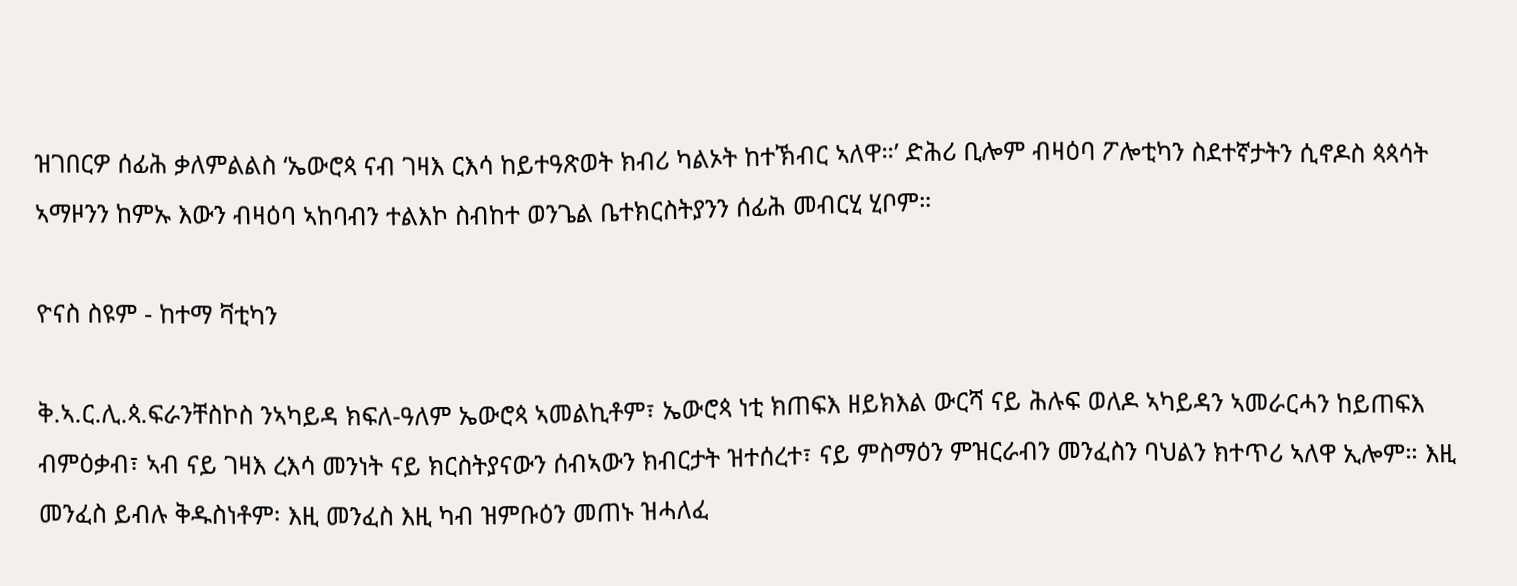ዝገበርዎ ሰፊሕ ቃለምልልስ ‘ኤውሮጳ ናብ ገዛእ ርእሳ ከይተዓጽወት ክብሪ ካልኦት ከተኽብር ኣለዋ።’ ድሕሪ ቢሎም ብዛዕባ ፖሎቲካን ስደተኛታትን ሲኖዶስ ጳጳሳት ኣማዞንን ከምኡ እውን ብዛዕባ ኣከባብን ተልእኮ ስብከተ ወንጌል ቤተክርስትያንን ሰፊሕ መብርሂ ሂቦም።

ዮናስ ስዩም - ከተማ ቫቲካን

ቅ.ኣ.ር.ሊ.ጳ.ፍራንቸስኮስ ንኣካይዳ ክፍለ-ዓለም ኤውሮጳ ኣመልኪቶም፣ ኤውሮጳ ነቲ ክጠፍእ ዘይክእል ውርሻ ናይ ሕሉፍ ወለዶ ኣካይዳን ኣመራርሓን ከይጠፍእ ብምዕቃብ፣ ኣብ ናይ ገዛእ ረእሳ መንነት ናይ ክርስትያናውን ሰብኣውን ክብርታት ዝተሰረተ፣ ናይ ምስማዕን ምዝርራብን መንፈስን ባህልን ክተጥሪ ኣለዋ ኢሎም። እዚ መንፈስ ይብሉ ቅዱስነቶም፡ እዚ መንፈስ እዚ ካብ ዝምቡዕን መጠኑ ዝሓለፈ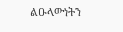ልዑላውነትን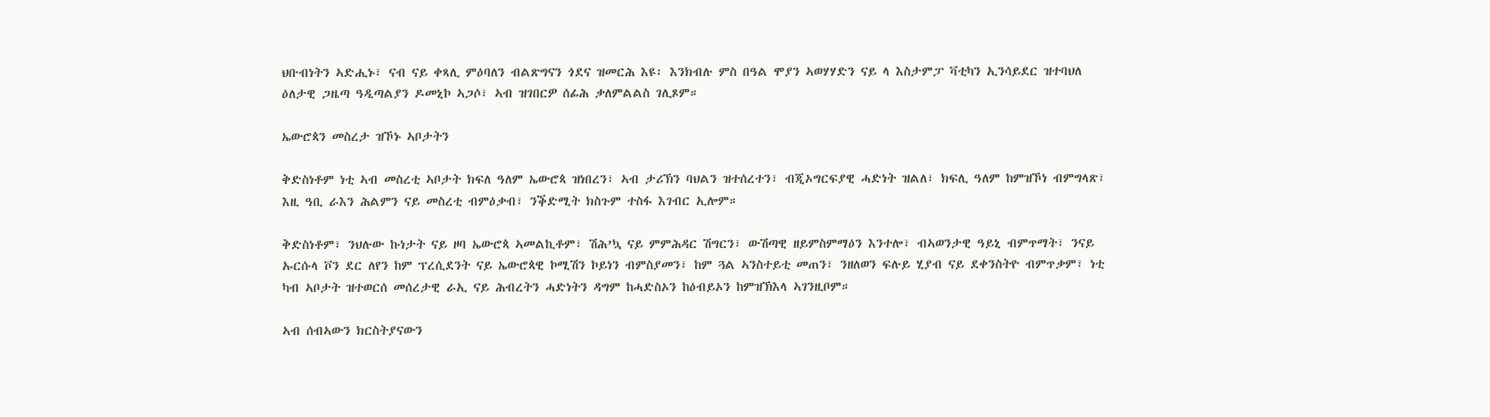ህቡብነትን ኣድሒኑ፣ ናብ ናይ ቀጻሊ ምዕባለን ብልጽግናን ጎደና ዝመርሕ እዩ፡ እንክብሉ ምስ በዓል ሞያን ኣወሃሃድን ናይ ላ እስታምፓ ቫቲካን ኢንሳይደር ዝተባህለ ዕለታዊ ጋዜጣ ዓዲጣልያን ዶመኒኮ ኣጋሶ፣ ኣብ ዝገበርዎ ሰፊሕ ቃለምልልስ ገሊጾም።

ኤውሮጳን መስረታ ዝኾኑ ኣቦታትን

ቅድስነቶም ነቲ ኣብ መስረቲ ኣቦታት ክፍለ ዓለም ኤውሮጳ ዝነበረን፣ ኣብ ታሪኽን ባህልን ዝተሰረተን፣ ብጂኦግርፍያዊ ሓድነት ዝልለ፣ ክፍሊ ዓለም ከምዝኾነ ብምግላጽ፣ እዚ ዓቢ ራእን ሕልምን ናይ መስረቲ ብምዕቃብ፣ ንቕድሚት ክስጉም ተስፋ እገብር ኢሎም።

ቅድስነቶም፣ ንህሉው ኩነታት ናይ ዞባ ኤውሮጳ ኣመልኪቶም፣ ሽሕ’ኳ ናይ ምምሕዳር ሽግርን፣ ውሽጣዊ ዘይምስምማዕን እንተሎ፣ ብኣወንታዊ ዓይኒ ብምጥማት፣ ንናይ ኡርሱላ ቮን ደር ለየን ከም ፕረሲደንት ናይ ኤውሮጳዊ ኮሚሽን ኮይነን ብምስያመን፣ ከም ጓል ኣንስተይቲ መጠን፣ ንዘለወን ፍሉይ ሂያብ ናይ ደቀንስትዮ ብምጥቃም፣ ነቲ ካብ ኣቦታት ዝተወርሰ መሰረታዊ ራኢ ናይ ሕብረትን ሓድነትን ዳግም ከሓድስኦን ከዕብይኦን ከምዝኽእላ ኣገንዚቦም።

ኣብ ሰብኣውን ክርስትያናውን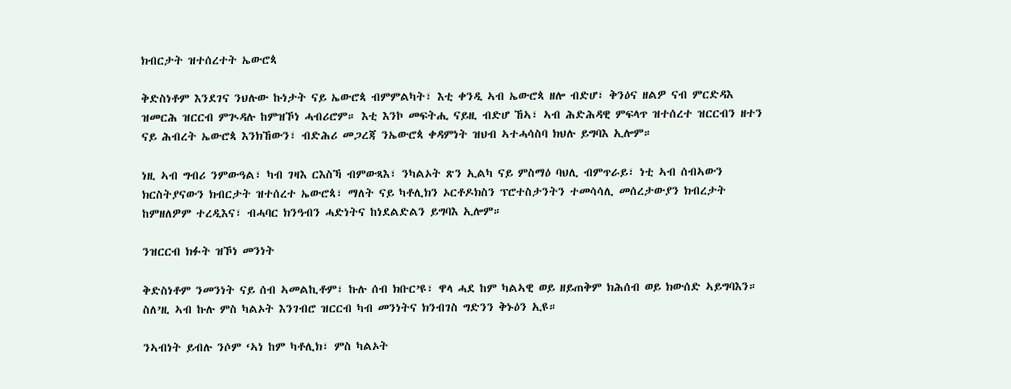ክብርታት ዝተሰረተት ኤውሮጳ

ቅድስነቶም እንደገና ንህሉው ኩነታት ናይ ኤውሮጳ ብምምልካት፣ እቲ ቀንዲ ኣብ ኤውሮጳ ዘሎ ብድሆ፣ ቅንዕና ዘልዎ ናብ ምርድዳእ ዝመርሕ ዝርርብ ምጒዳሉ ከምዝኾነ ሓብሪሮም። እቲ እንኮ መፍትሒ ናይዚ ብድሆ ኸኣ፣ ኣብ ሕድሕዳዊ ምፍላጥ ዝተሰረተ ዝርርብን ዘተን ናይ ሕብረት ኤውሮጳ እንክኸውን፣ ብድሕሪ መጋረጃ ንኤውሮጳ ቀዳምነት ዝህብ ኣተሓሳስባ ክህሉ ይግባእ ኢሎም።

ነዚ ኣብ ግብሪ ንምውዓል፣ ካብ ገዛእ ርእስኻ ብምውጻእ፣ ንካልኦት ጽን ኢልካ ናይ ምስማዕ ባህሊ ብምጥራይ፣ ነቲ ኣብ ሰብኣውን ክርስትያናውን ክብርታት ዝተሰረተ ኤውሮጳ፣ ማለት ናይ ካቶሊክን ኦርቶዶክስን ፕሮተስታንትን ተመሳሳሊ መሰረታውያን ክብረታት ከምዘለዎም ተረዲእና፣ ብሓባር ክንዓብን ሓድነትና ከነደልድልን ይግባእ ኢሎም።

ንዝርርብ ክፉት ዝኾነ መንነት

ቅድስነቶም ንመንነት ናይ ሰብ ኣመልኪቶም፣ ኩሉ ሰብ ክቡር’ዩ፣ ዋላ ሓደ ከም ካልኣዊ ወይ ዘይጠቅም ክሕሰብ ወይ ክውሰድ ኣይግባእን። ስለ’ዚ ኣብ ኩሉ ምስ ካልኦት እንገብሮ ዝርርብ ካብ መንነትና ክንብገስ ግድንን ቅኑዕን ኢዩ።

ንኣብነት ይብሉ ንሶም ‘ኣነ ከም ካቶሊክ፣ ምስ ካልኦት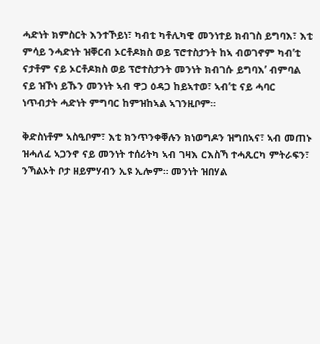ሓድነት ክምስርት እንተኾይነ፣ ካብቲ ካቶሊካዊ መንነተይ ክብገስ ይግባእ፣ እቲ ምሳይ ንሓድነት ዝቐርብ ኦርቶዶክስ ወይ ፕሮተስታንት ከኣ ብወገኖም ካብ’ቲ ናታቶም ናይ ኦርቶዶክስ ወይ ፕሮተስታንት መንነት ክብገሱ ይግባእ’ ብምባል ናይ ዝኾነ ይኹን መንነት ኣብ ዋጋ ዕዳጋ ከይኣተወ፣ ኣብ’ቲ ናይ ሓባር ነጥብታት ሓድነት ምግባር ከምዝከኣል ኣገንዚቦም።

ቅድስነቶም ኣስዒቦም፣ እቲ ክንጥንቀቐሉን ክነወግዶን ዝግበኣና፣ ኣብ መጠኑ ዝሓለፈ ኣጋንኖ ናይ መንነት ተሰሪትካ ኣብ ገዛእ ርእስኻ ተሓጺርካ ምትራፍን፣ ንኻልኦት ቦታ ዘይምሃብን ኢዩ ኢሎም። መንነት ዝበሃል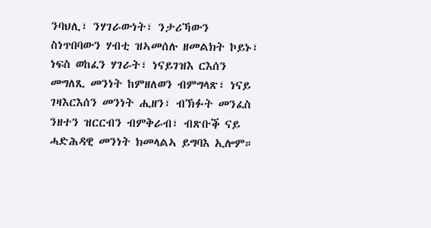ንባህሊ፣ ንሃገራውነት፣ ንታሪኻውን ስነጥበባውን ሃብቲ ዝኣመሰሉ ዘመልክት ኮይኑ፣ ነፍስ ወከፈን ሃገራት፣ ነናይገዝእ ርእሰን መግለጺ መንነት ከምዘለወን ብምግላጽ፣ ነናይ ገዛእርእሰን መንነት ሒዘን፣ ብኽፉት መንፈስ ንዘተን ዝርርብን ብምቅራብ፣ ብጽቡቕ ናይ ሓድሕዳዊ መንነት ክመላልኣ ይግባእ ኢሎም።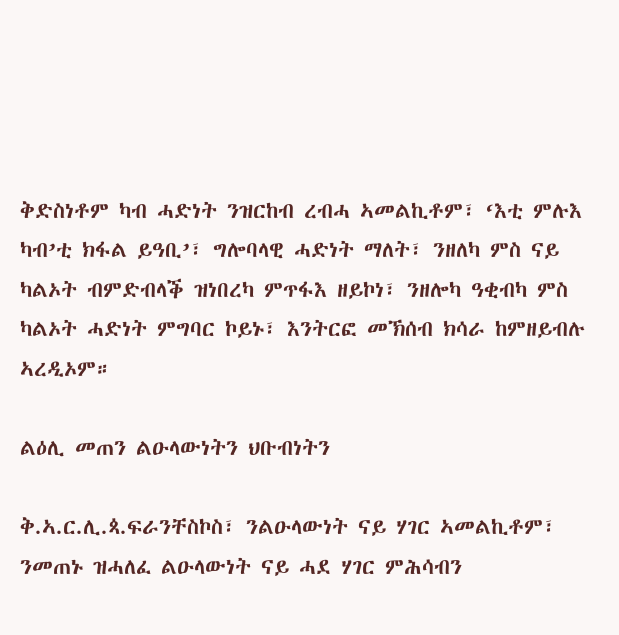ቅድስነቶም ካብ ሓድነት ንዝርከብ ረብሓ ኣመልኪቶም፣ ‘እቲ ምሉእ ካብ’ቲ ክፋል ይዓቢ’፣ ግሎባላዊ ሓድነት ማለት፣ ንዘለካ ምስ ናይ ካልኦት ብምድብላቕ ዝነበረካ ምጥፋእ ዘይኮነ፣ ንዘሎካ ዓቂብካ ምስ ካልኦት ሓድነት ምግባር ኮይኑ፣ እንትርፎ መኽሰብ ክሳራ ከምዘይብሉ ኣረዲኦም።

ልዕሊ መጠን ልዑላውነትን ህቡብነትን

ቅ.ኣ.ር.ሊ.ጳ.ፍራንቸስኮስ፣ ንልዑላውነት ናይ ሃገር ኣመልኪቶም፣  ንመጠኑ ዝሓለፈ ልዑላውነት ናይ ሓደ ሃገር ምሕሳብን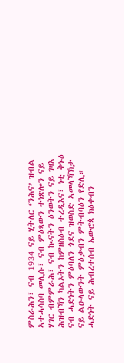ምስራሕን፣ ናብ 1934 ናይ ሂትለር ‘ንሕና’ ዝብል ኣተሓሳስባ መሊሱ፣ ናብ ምዕጻውን ተነጽሎን ናይ ሃገር ብምምራሕ፣ ናብ ኲናትን ዕንወትን ናይ ገዛእ ሕዝብኻን ካልኦትን ከምዘስዕብ ተረዲእና፣ ነቲ ቅኑዕ ናብ ሓድነትን ምዕባለን ጎደና ዝወስድ ኣመላኻኽታ ናይ ልዑላውንት ምዕቃብን ምትብባዕን የድሊ። ሓድነት ናይ ሕብረተሰብ ኤውሮጳ ክዕቀብን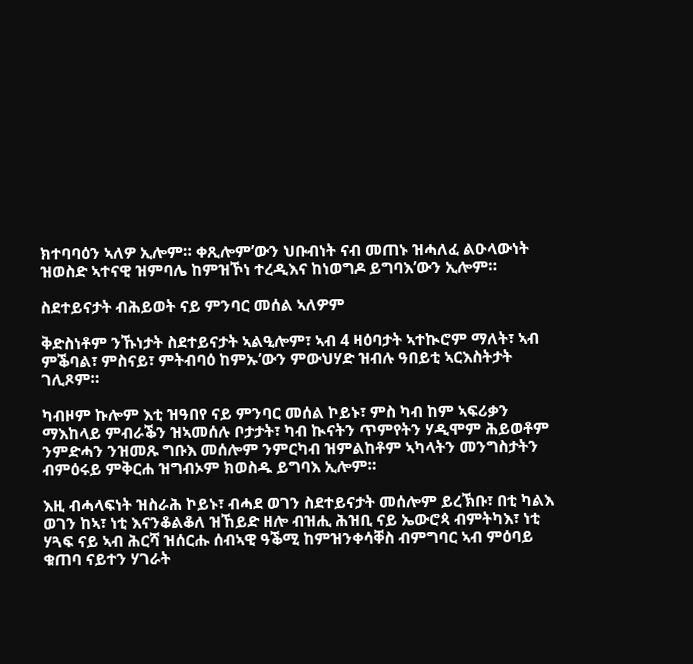ክተባባዕን ኣለዎ ኢሎም። ቀጺሎም’ውን ህቡብነት ናብ መጠኑ ዝሓለፈ ልዑላውነት ዝወስድ ኣተናዊ ዝምባሌ ከምዝኾነ ተረዲእና ከነወግዶ ይግባእ’ውን ኢሎም።

ስደተይናታት ብሕይወት ናይ ምንባር መሰል ኣለዎም

ቅድስነቶም ንኹነታት ስደተይናታት ኣልዒሎም፣ ኣብ 4 ዛዕባታት ኣተኲሮም ማለት፣ ኣብ ምቕባል፣ ምስናይ፣ ምትብባዕ ከምኡ’ውን ምውህሃድ ዝብሉ ዓበይቲ ኣርእስትታት ገሊጾም።

ካብዞም ኩሎም እቲ ዝዓበየ ናይ ምንባር መሰል ኮይኑ፣ ምስ ካብ ከም ኣፍሪቃን ማእከላይ ምብራቕን ዝኣመሰሉ ቦታታት፣ ካብ ኲናትን ጥምየትን ሃዲሞም ሕይወቶም ንምድሓን ንዝመጹ ግቡእ መሰሎም ንምርካብ ዝምልከቶም ኣካላትን መንግስታትን ብምዕሩይ ምቅርሐ ዝግብኦም ክወስዱ ይግባእ ኢሎም።

እዚ ብሓላፍነት ዝስራሕ ኮይኑ፣ ብሓደ ወገን ስደተይናታት መሰሎም ይረኽቡ፣ በቲ ካልእ ወገን ከኣ፣ ነቲ እናንቆልቆለ ዝኸይድ ዘሎ ብዝሒ ሕዝቢ ናይ ኤውሮጳ ብምትካእ፣ ነቲ ሃጓፍ ናይ ኣብ ሕርሻ ዝሰርሑ ሰብኣዊ ዓቕሚ ከምዝንቀሳቐስ ብምግባር ኣብ ምዕባይ ቁጠባ ናይተን ሃገራት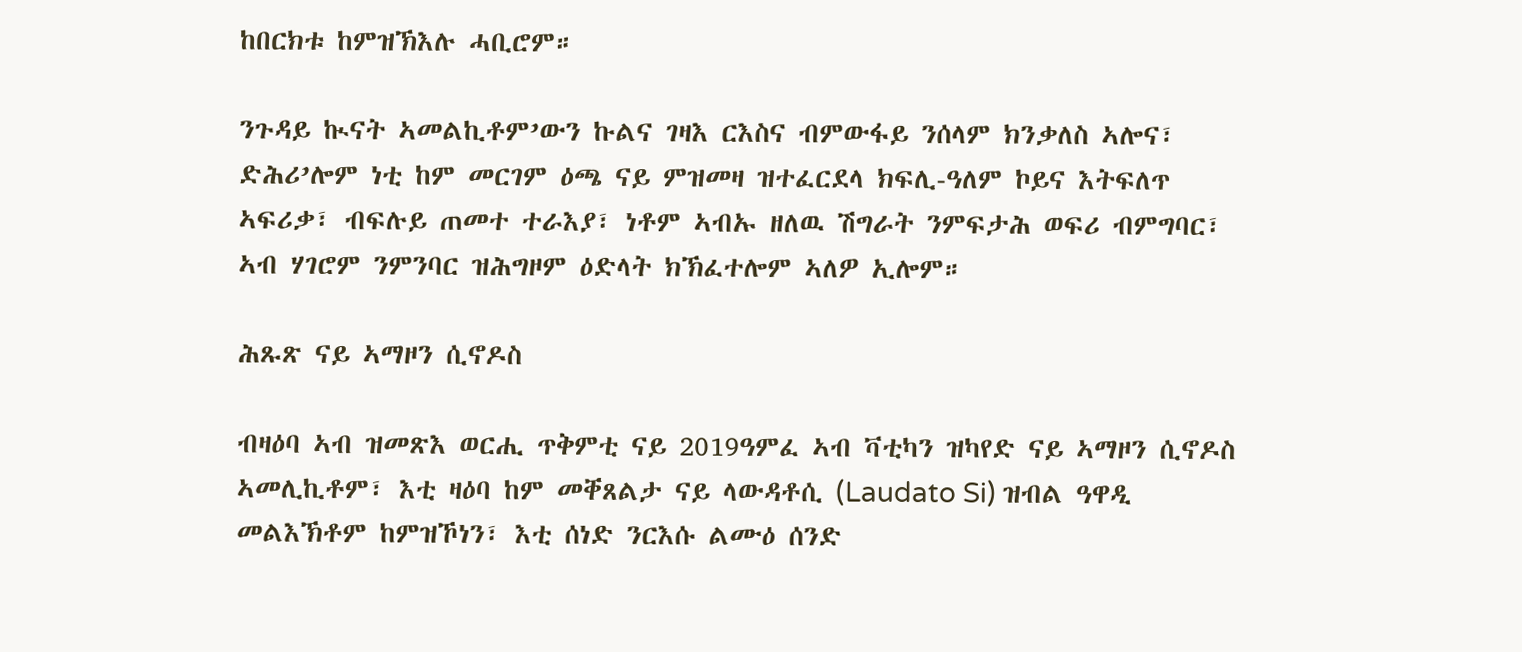ከበርክቱ ከምዝኽእሉ ሓቢሮም።

ንጉዳይ ኲናት ኣመልኪቶም’ውን ኩልና ገዛእ ርእስና ብምውፋይ ንሰላም ክንቃለስ ኣሎና፣ ድሕሪ’ሎም ነቲ ከም መርገም ዕጫ ናይ ምዝመዛ ዝተፈርደላ ክፍሊ-ዓለም ኮይና እትፍለጥ ኣፍሪቃ፣ ብፍሉይ ጠመተ ተራእያ፣ ነቶም ኣብኡ ዘለዉ ሽግራት ንምፍታሕ ወፍሪ ብምግባር፣ ኣብ ሃገሮም ንምንባር ዝሕግዞም ዕድላት ክኽፈተሎም ኣለዎ ኢሎም።

ሕጹጽ ናይ ኣማዞን ሲኖዶስ

ብዛዕባ ኣብ ዝመጽእ ወርሒ ጥቅምቲ ናይ 2019ዓምፈ ኣብ ቫቲካን ዝካየድ ናይ ኣማዞን ሲኖዶስ ኣመሊኪቶም፣ እቲ ዛዕባ ከም መቐጸልታ ናይ ላውዳቶሲ (Laudato Si) ዝብል ዓዋዲ መልእኽቶም ከምዝኾነን፣ እቲ ሰነድ ንርእሱ ልሙዕ ሰንድ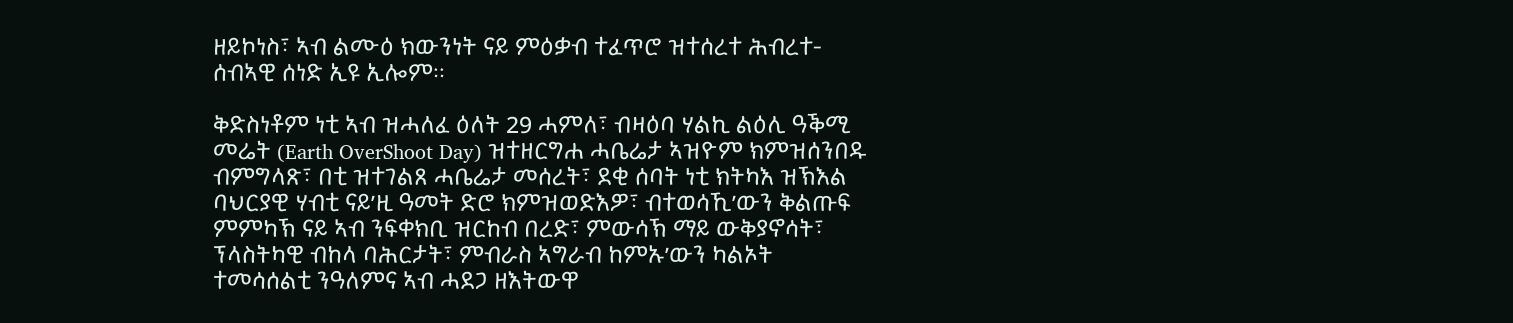ዘይኮነስ፣ ኣብ ልሙዕ ክውንነት ናይ ምዕቃብ ተፈጥሮ ዝተሰረተ ሕብረተ-ሰብኣዊ ሰነድ ኢዩ ኢሎም።

ቅድስነቶም ነቲ ኣብ ዝሓለፈ ዕለት 29 ሓምለ፣ ብዛዕባ ሃልኪ ልዕሊ ዓቕሚ መሬት (Earth OverShoot Day) ዝተዘርግሐ ሓቤሬታ ኣዝዮም ክምዝሰንበዱ ብምግላጽ፣ በቲ ዝተገልጸ ሓቤሬታ መሰረት፣ ደቂ ሰባት ነቲ ክትካእ ዝኽእል ባህርያዊ ሃብቲ ናይ’ዚ ዓመት ድሮ ክምዝወድእዎ፣ ብተወሳኺ’ውን ቅልጡፍ ምምካኽ ናይ ኣብ ንፍቀክቢ ዝርከብ በረድ፣ ምውሳኽ ማይ ውቅያኖሳት፣ ፕላስትካዊ ብከላ ባሕርታት፣ ምብራስ ኣግራብ ከምኡ’ውን ካልኦት ተመሳሰልቲ ንዓለምና ኣብ ሓደጋ ዘእትውዋ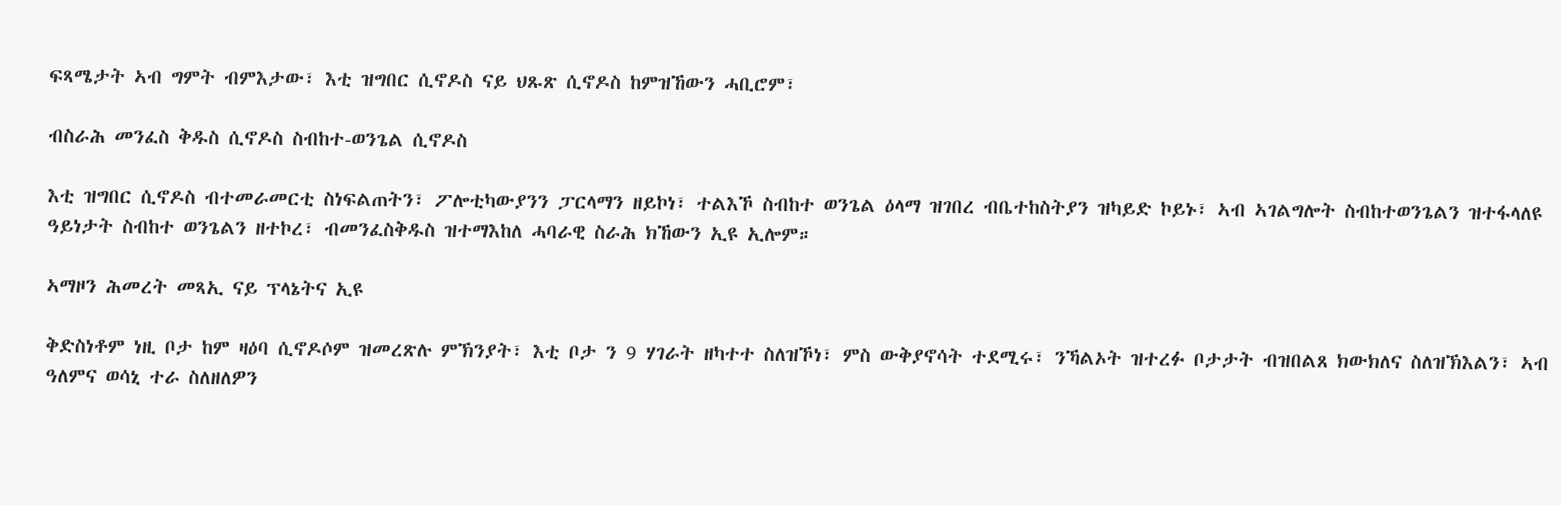ፍጻሜታት ኣብ ግምት ብምእታው፣ እቲ ዝግበር ሲኖዶስ ናይ ህጹጽ ሲኖዶስ ከምዝኸውን ሓቢሮም፣

ብስራሕ መንፈስ ቅዱስ ሲኖዶስ ስብከተ-ወንጌል ሲኖዶስ

እቲ ዝግበር ሲኖዶስ ብተመራመርቲ ስነፍልጠትን፣ ፖሎቲካውያንን ፓርላማን ዘይኮነ፣ ተልእኾ ስብከተ ወንጌል ዕላማ ዝገበረ ብቤተከስትያን ዝካይድ ኮይኑ፣ ኣብ ኣገልግሎት ስብከተወንጌልን ዝተፋላለዩ ዓይነታት ስብከተ ወንጌልን ዘተኮረ፣ ብመንፈስቅዱስ ዝተማእከለ ሓባራዊ ስራሕ ክኸውን ኢዩ ኢሎም።

ኣማዞን ሕመረት መጻኢ ናይ ፕላኔትና ኢዩ

ቅድስነቶም ነዚ ቦታ ከም ዛዕባ ሲኖዶሶም ዝመረጽሉ ምኽንያት፣ እቲ ቦታ ን 9 ሃገራት ዘካተተ ስለዝኾነ፣ ምስ ውቅያኖሳት ተደሚሩ፣ ንኻልኦት ዝተረፉ ቦታታት ብዝበልጸ ክውክለና ስለዝኽእልን፣ ኣብ ዓለምና ወሳኒ ተራ ስለዘለዎን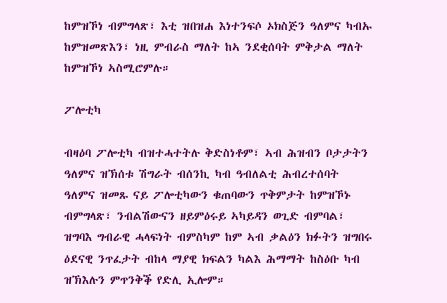ከምዝኾነ ብምግላጽ፣ እቲ ዝበዝሐ እነተንፍሶ ኦክስጅን ዓለምና ካብኡ ከምዝመጽእን፣ ነዚ ምብራስ ማለት ከኣ ንደቂሰባት ምቅታል ማለት ከምዝኾነ ኣስሚሮምሉ።

ፖሎቲካ

ብዛዕባ ፖሎቲካ ብዝተሓተትሉ ቅድስነቶም፣ ኣብ ሕዝብን ቦታታትን ዓለምና ዝኽሰቱ ሽግራት ብሰንኪ ካብ ዓብለልቲ ሕብረተሰባት ዓለምና ዝመጹ ናይ ፖሎቲካውን ቁጠባውን ጥቅምታት ከምዝኾኑ ብምግላጽ፣ ንብልሽውናን ዘይምዕሩይ ኣካይዳን ወጊድ ብምባል፣ ዝግባእ ግብራዊ ሓላፍነት ብምስካም ከም ኣብ ቃልዕን ክፉትን ዝግበሩ ዕደናዊ ንጥፈታት ብከላ ማያዊ ክፍልን ካልእ ሕማማት ከስዕቡ ካብ ዝኽእሉን ምጥንቅቕ የድሊ ኢሎም።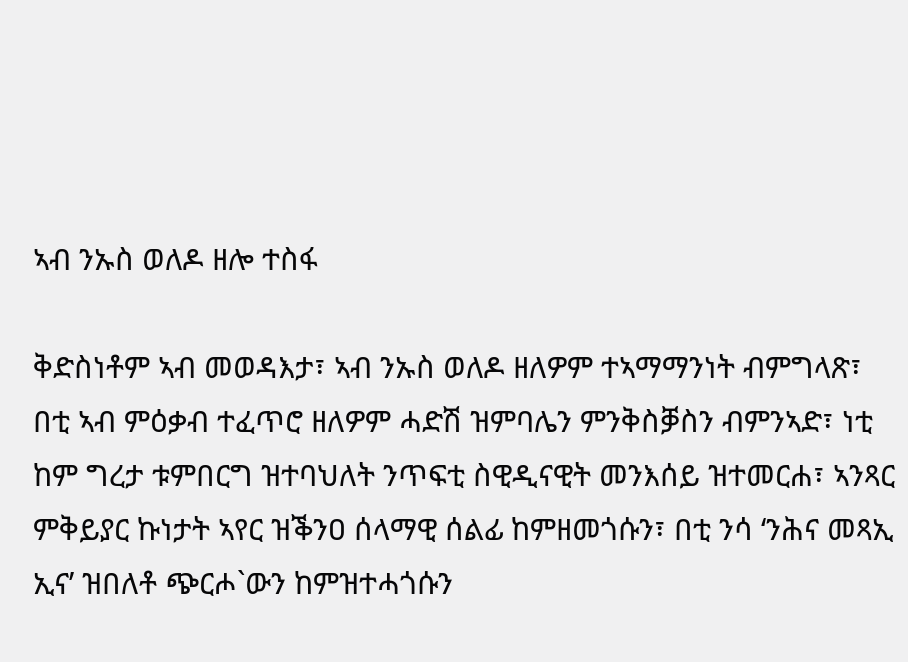ኣብ ንኡስ ወለዶ ዘሎ ተስፋ

ቅድስነቶም ኣብ መወዳእታ፣ ኣብ ንኡስ ወለዶ ዘለዎም ተኣማማንነት ብምግላጽ፣ በቲ ኣብ ምዕቃብ ተፈጥሮ ዘለዎም ሓድሽ ዝምባሌን ምንቅስቓስን ብምንኣድ፣ ነቲ ከም ግረታ ቱምበርግ ዝተባህለት ንጥፍቲ ስዊዲናዊት መንእሰይ ዝተመርሐ፣ ኣንጻር ምቅይያር ኩነታት ኣየር ዝቕንዐ ሰላማዊ ሰልፊ ከምዘመጎሱን፣ በቲ ንሳ ‘ንሕና መጻኢ ኢና’ ዝበለቶ ጭርሖ`ውን ከምዝተሓጎሱን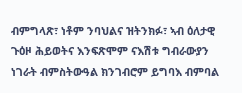ብምግላጽ፣ ነቶም ንባህልና ዝትንክፉ፣ ኣብ ዕለታዊ ጉዕዞ ሕይወትና እንፍጽሞም ናእሽቱ ግብራውያን ነገራት ብምስትውዓል ክንገብሮም ይግባእ ብምባል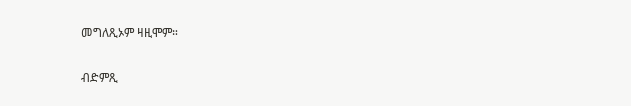መግለጺኦም ዛዚሞም።

ብድምጺ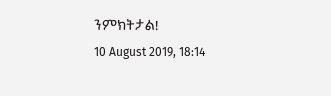ንምክትታል!
10 August 2019, 18:14